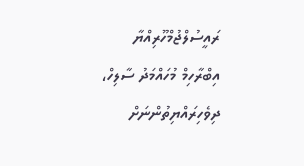ރައީސުލްޖުމްހޫރިއްޔާ އިބްރާހިމް މުހައްމަދު ސާލިހް، ދިވެހިރައްޔިތުންނަށް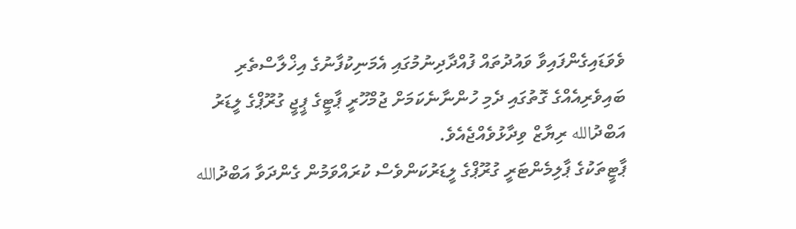ވެވަޑައިގެންފައިވާ ވައުދުތައް ފުއްދާދިނުމުގައި އެމަނިކުފާނުގެ އިޚްލާސްތެރި ބައިވެރިއެއްގެ ގޮތުގައި ދެމި ހުންނާނެކަމަށް ޖުމްހޫރީ ޕާޓީގެ ޕީޖީ ގުރޫޕްގެ ލީޑަރު އަބްދުالله ރިޔާޒް ވިދާޅުވެއްޖެއެވެ.
ޕާޓީތަކުގެ ޕާލިމެންޓަރީ ގުރޫޕްގެ ލީޑަރުކަންވެސް ކުރައްވަމުން ގެންދަވާ އަބްދުالله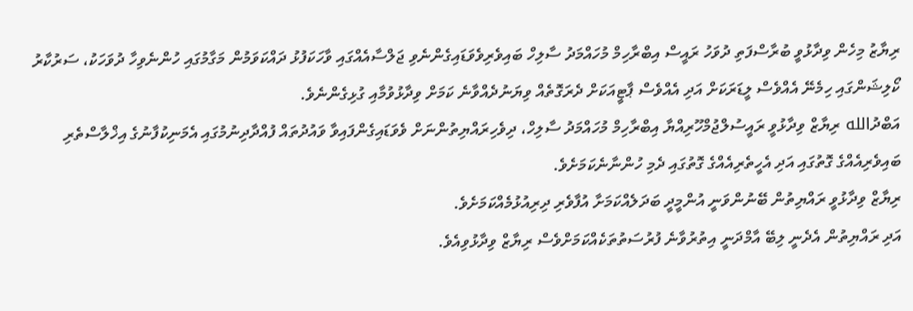ރިޔާޒު މިހެން ވިދާޅުވީ ބުރާސްފަތި ދުވަހު ރައީސް އިބްރާހިމް މުހައްމަދު ސާލިހް ބައިވެރިވެވަޑައިގެންނެވި ޖަލްސާއެއްގައި ވާހަކަފުޅު ދައްކަވަމުން މަގާމުގައި ހުންނެވިހާ ދުވަހަކު، ސަރުކާރު ކޯލިޝަންގައި ހިމެނޭ އެއްވެސް ލީޑަރަކަށް އަދި އެއްވެސް ޕާޓީއަކަށް ދެރަގޮތެއް ވިޔަނުދެއްވާނެ ކަމަށް ވިދާޅުވުމާއި ގުޅިގެންނެވެ.
އަބްދުالله ރިޔާޒް ވިދާޅުވީ ރައީސުލްޖުމްހޫރިއްޔާ އިބްރާހިމް މުހައްމަދު ސާލިހް، ދިވެހިރައްޔިތުންނަށް ވެވަޑައިގެންފައިވާ ވައުދުތައް ފުއްދާދިނުމުގައި އެމަނިކުފާނުގެ އިޚްލާސްތެރި ބައިވެރިއެއްގެ ގޮތުގައި އަދި އެހީތެރިއެއްގެ ގޮތުގައި ދެމި ހުންނާނެކަމަށެވެ.
ރިޔާޒް ވިދާޅުވީ ރައްޔިތުން ބޭނުންވަނީ އުންމީދީ ބަދަލެއްކަމަށާ އުފާވެރި ދިރިއުޅުމެއްކަމަށެވެ.
އަދި ރައްޔިތުން އެދެނީ ލިބޭ އާމްދަނީ އިތުރުވާނެ ފުރުސަތުތަކެއްކަމަށްވެސް ރިޔާޒް ވިދާޅުވިއެވެ.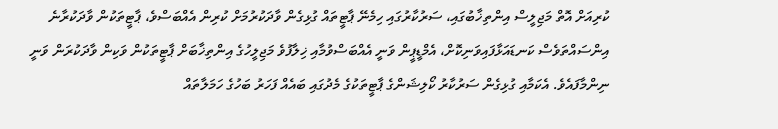ކުރިއަށް އޮތް މަޖިލީސް އިންތިޚާބުގައި، ސަރުކާރުގައި ހިމެނޭ ޕާޓީތައް ގުޅިގެން ވާދަކުރުމަށް ކުރިން އެއްބަސްވެ، ޕާޓީތަކުން ވާދަކުރާނެ އިންސައްތަވެސް ކަނޑައަޅާފައިވަނިކޮށް، އެމްޑީޕީން ވަނީ އެއްބަސްވުމާއި ޚިލާފުވެ މަޖިލީހުގެ އިންތިޚާބަށް ޕާޓީތަކުން ވަކިން ވާދަކުރަން ވަނީ ނިންމާފައެވެ. އެކަމާއި ގުޅިގެން ސަރުކާރު ކޯލިޝަންގެ ޕާޓީތަކުގެ މެދުގައި ބައެއް ފަހަރު ބަހުގެ ހަމަލާތައް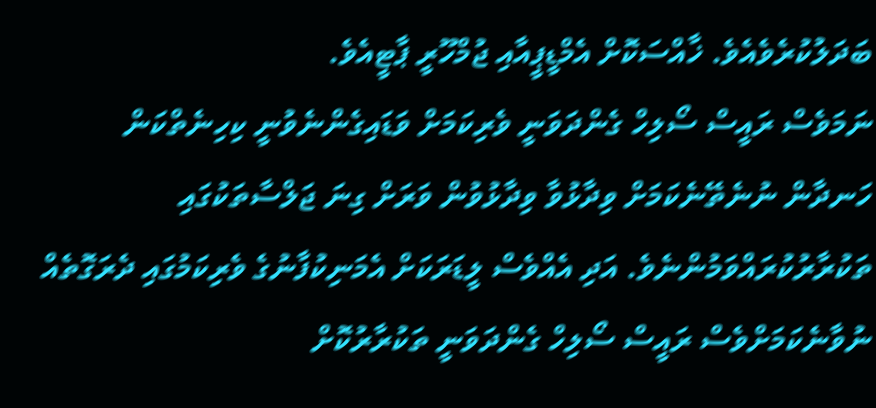ބަދަލުކުރެވެއެވެ. ޚާއްސަކޮށް އެމްޑީޕީއާއި ޖުމްހޫރީ ޕާޓީއެވެ.
ނަމަވެސް ރައީސް ސޯލިހް ގެންދަވަނީ ވެރިކަމަށް ވަޑައިގެންނެވުނީ ކިހިނެތްކަން ހަނދާން ނުނެތޭނެކަމަށް ވިދާޅުވާ ވިދާޅުވުން ވަރަށް ގިނަ ޖަލްސާތަކުގައި ތަކުރާރުކުރައްވަމުންނެވެ. އަދި އެއްވެސް ލީޑަރަކަށް އެމަނިކުފާނުގެ ވެރިކަމުގައި ދެރަގޮތެއް ނުވާނެކަމަށްވެސް ރައީސް ސޯލިހް ގެންދަވަނީ ތަކުރާރުކޮށް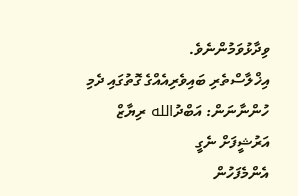ވިދާޅުވަމުންނެވެ.
އިޚްލާސްތެރި ބައިވެރިއެއްގެ ގޮތުގައި ދެމި ހުންނާނަން: އަބްދުالله ރިޔާޒް
އަރުޝީފަށް ނެގީ
އެންމެފަހުން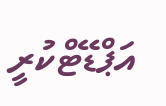އަޕްޑޭޓްކުރީ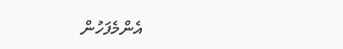އެންމެފަހުން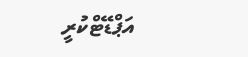އަޕްޑޭޓްކުރީ